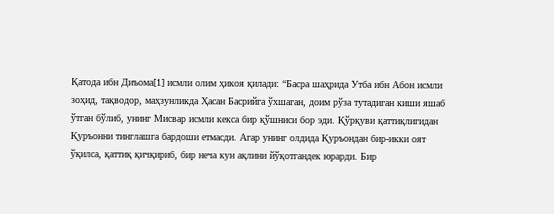Қатода ибн Диъома[1] исмли олим ҳикоя қилади: “Басра шаҳрида Утба ибн Абон исмли зоҳид, тақводор, маҳзунликда Ҳасан Басрийга ўхшаган, доим рўза тутадиган киши яшаб ўтган бўлиб, унинг Мисвар исмли кекса бир қўшниси бор эди. Қўрқуви қаттиқлигидан Қуръонни тинглашга бардоши етмасди. Агар унинг олдида Қуръондан бир-икки оят ўқилса, қаттиқ қичқириб, бир неча кун ақлини йўқотгандек юрарди. Бир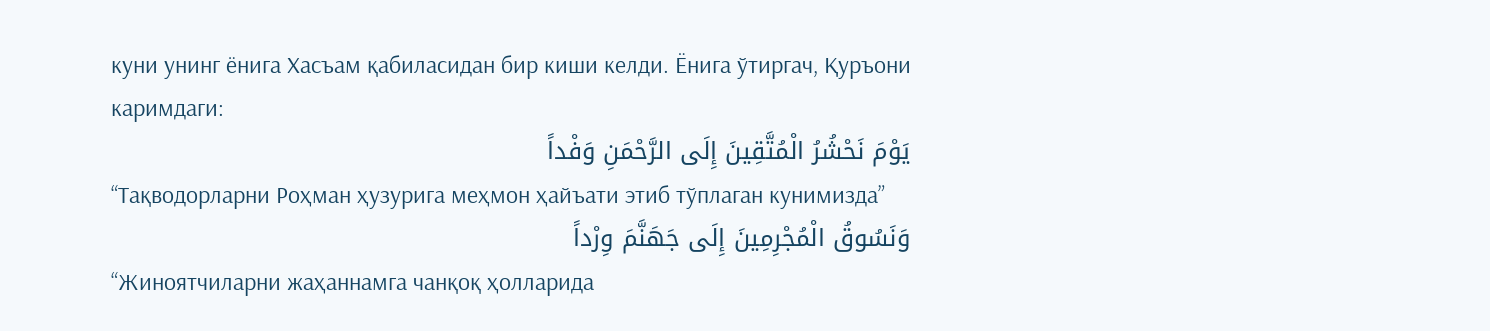куни унинг ёнига Хасъам қабиласидан бир киши келди. Ёнига ўтиргач, Қуръони каримдаги:
يَوْمَ نَحْشُرُ الْمُتَّقِينَ إِلَى الرَّحْمَنِ وَفْداً
“Тақводорларни Роҳман ҳузурига меҳмон ҳайъати этиб тўплаган кунимизда”
وَنَسُوقُ الْمُجْرِمِينَ إِلَى جَهَنَّمَ وِرْداً
“Жиноятчиларни жаҳаннамга чанқоқ ҳолларида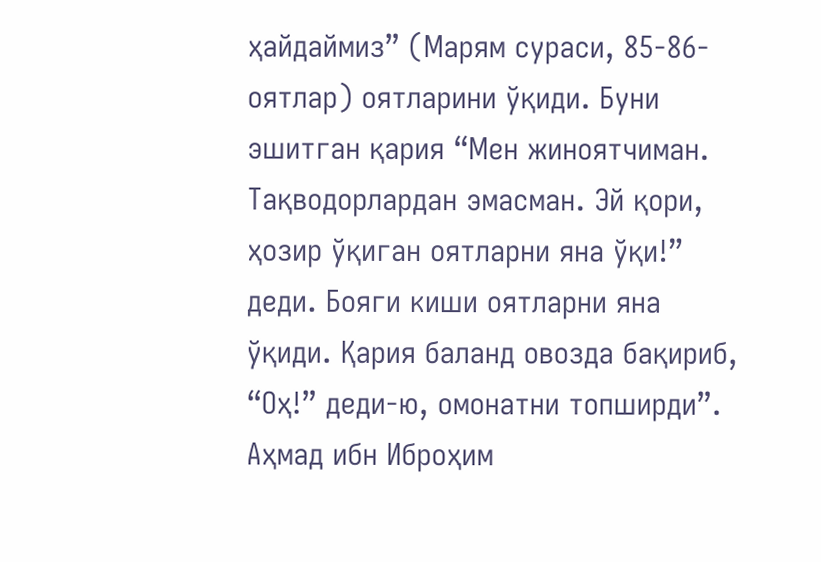ҳайдаймиз” (Марям сураси, 85-86-оятлар) оятларини ўқиди. Буни эшитган қария “Мен жиноятчиман. Тақводорлардан эмасман. Эй қори, ҳозир ўқиган оятларни яна ўқи!” деди. Бояги киши оятларни яна ўқиди. Қария баланд овозда бақириб, “Оҳ!” деди-ю, омонатни топширди”.
Аҳмад ибн Иброҳим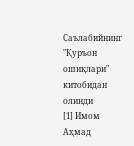Саълабийнинг
"Қуръон ошиқлари" китобидан олинди
[1] Имом Аҳмад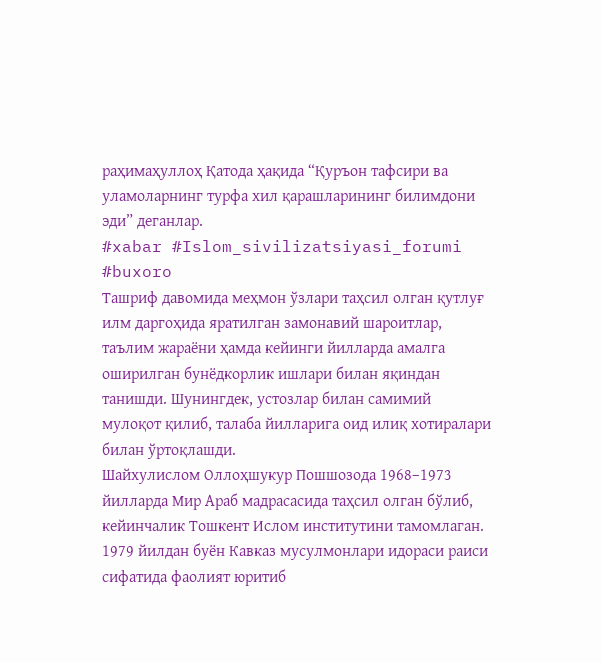раҳимаҳуллоҳ Қатода ҳақида “Қуръон тафсири ва уламоларнинг турфа хил қарашларининг билимдони эди” деганлар.
#xabar #Islom_sivilizatsiyasi_forumi #buxoro
Ташриф давомида меҳмон ўзлари таҳсил олган қутлуғ илм даргоҳида яратилган замонавий шароитлар, таълим жараёни ҳамда кейинги йилларда амалга оширилган бунёдкорлик ишлари билан яқиндан танишди. Шунингдек, устозлар билан самимий мулоқот қилиб, талаба йилларига оид илиқ хотиралари билан ўртоқлашди.
Шайхулислом Оллоҳшукур Пошшозода 1968–1973 йилларда Мир Араб мадрасасида таҳсил олган бўлиб, кейинчалик Тошкент Ислом институтини тамомлаган. 1979 йилдан буён Кавказ мусулмонлари идораси раиси сифатида фаолият юритиб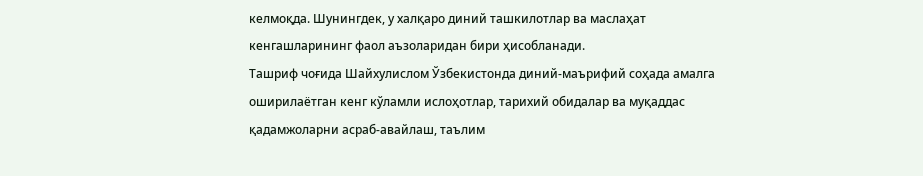келмоқда. Шунингдек, у халқаро диний ташкилотлар ва маслаҳат кенгашларининг фаол аъзоларидан бири ҳисобланади.
Ташриф чоғида Шайхулислом Ўзбекистонда диний-маърифий соҳада амалга оширилаётган кенг кўламли ислоҳотлар, тарихий обидалар ва муқаддас қадамжоларни асраб-авайлаш, таълим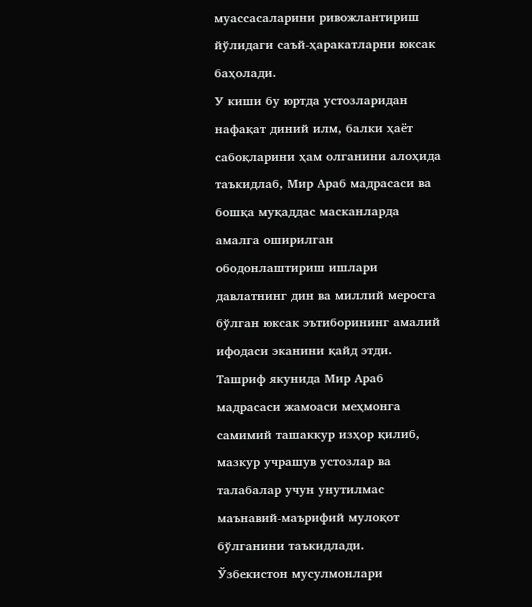муассасаларини ривожлантириш йўлидаги саъй-ҳаракатларни юксак баҳолади.
У киши бу юртда устозларидан нафақат диний илм, балки ҳаёт сабоқларини ҳам олганини алоҳида таъкидлаб, Мир Араб мадрасаси ва бошқа муқаддас масканларда амалга оширилган ободонлаштириш ишлари давлатнинг дин ва миллий меросга бўлган юксак эътиборининг амалий ифодаси эканини қайд этди.
Ташриф якунида Мир Араб мадрасаси жамоаси меҳмонга самимий ташаккур изҳор қилиб, мазкур учрашув устозлар ва талабалар учун унутилмас маънавий-маърифий мулоқот бўлганини таъкидлади.
Ўзбекистон мусулмонлари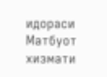идораси
Матбуот хизмати